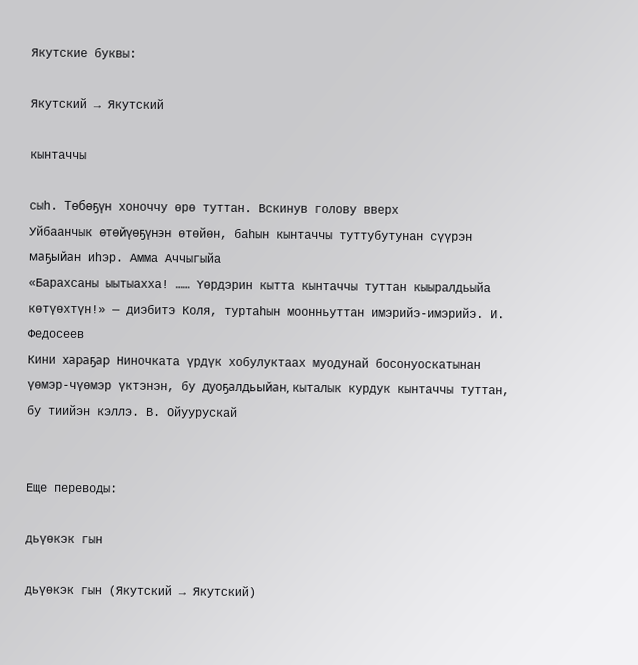Якутские буквы:

Якутский → Якутский

кынтаччы

сыһ. Төбөҕүн хоноччу өрө туттан. Вскинув голову вверх
Уйбаанчык өтөйүөҕүнэн өтөйөн, баһын кынтаччы туттубутунан сүүрэн маҕыйан иһэр. Амма Аччыгыйа
«Барахсаны ыытыахха! …… Үөрдэрин кытта кынтаччы туттан кыыралдьыйа көтүөхтүн!» — диэбитэ Коля, туртаһын моонньуттан имэрийэ-имэрийэ. И. Федосеев
Кини хараҕар Ниночката үрдүк хобулуктаах муодунай босонуоскатынан үөмэр-чүөмэр үктэнэн, бу дуоҕалдьыйан, кыталык курдук кынтаччы туттан, бу тиийэн кэллэ. В. Ойуурускай


Еще переводы:

дьүөкэк гын

дьүөкэк гын (Якутский → Якутский)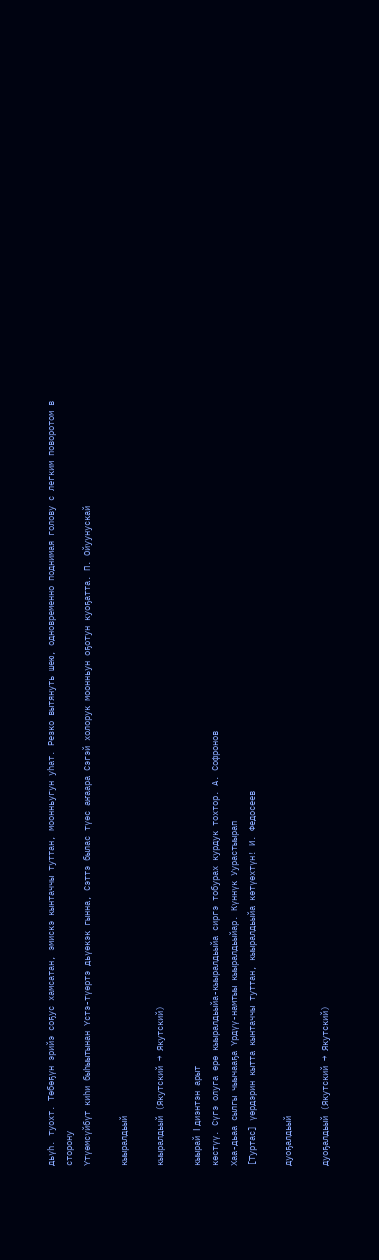дьүһ. туохт. Төбөҕүн эрийэ соҕус хамсатан, эмискэ кынтаччы туттан, моонньугун уһат. Резко вытянуть шею, одновременно поднимая голову с легким поворотом в сторону
Үтүөмсүйбүт киһи быһыытынан Үстэ-түөртэ дьүөкэк гынна, Сэттэ былас түөс аҥаара Сэгэй холорук моонньун оҕотун куоҕатта. П. Ойуунускай

кыыралдьый

кыыралдьый (Якутский → Якутский)

кыырай I диэнтэн арыт
көстүү. Сүгэ олуга өрө кыыралдьыйа-кыыралдьыйа сиргэ тобурах курдук тохтор. А. Софронов
Хаа-дьаа сылгы чыычааҕа Үрдүү-намтыы кыыралдьыйар. Күннүк Уурастыырап
[Туртас] үөрдэрин кытта кынтаччы туттан, кыыралдьыйа көтүөхтүн! И. Федосеев

дуоҕалдьый

дуоҕалдьый (Якутский → Якутский)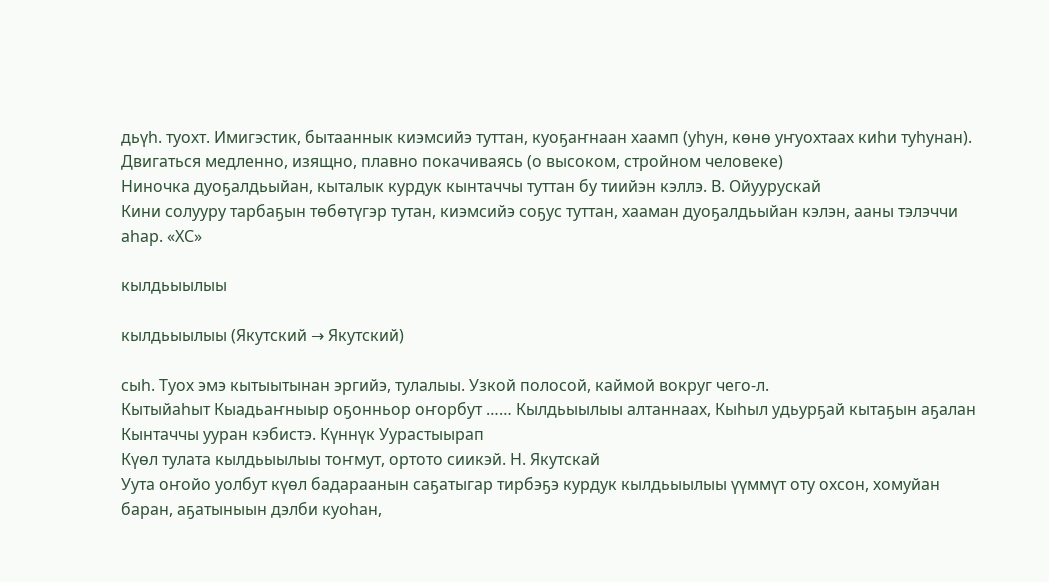дьүһ. туохт. Имигэстик, бытааннык киэмсийэ туттан, куоҕаҥнаан хаамп (уһун, көнө уҥуохтаах киһи туһунан). Двигаться медленно, изящно, плавно покачиваясь (о высоком, стройном человеке)
Ниночка дуоҕалдьыйан, кыталык курдук кынтаччы туттан бу тиийэн кэллэ. В. Ойуурускай
Кини солууру тарбаҕын төбөтүгэр тутан, киэмсийэ соҕус туттан, хааман дуоҕалдьыйан кэлэн, ааны тэлэччи аһар. «ХС»

кылдьыылыы

кылдьыылыы (Якутский → Якутский)

сыһ. Туох эмэ кытыытынан эргийэ, тулалыы. Узкой полосой, каймой вокруг чего-л.
Кытыйаһыт Кыадьаҥныыр оҕонньор оҥорбут …… Кылдьыылыы алтаннаах, Кыһыл удьурҕай кытаҕын аҕалан Кынтаччы ууран кэбистэ. Күннүк Уурастыырап
Күөл тулата кылдьыылыы тоҥмут, ортото сиикэй. Н. Якутскай
Уута оҥойо уолбут күөл бадараанын саҕатыгар тирбэҕэ курдук кылдьыылыы үүммүт оту охсон, хомуйан баран, аҕатыныын дэлби куоһан,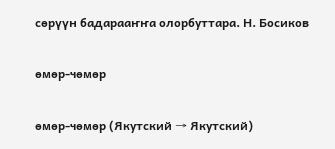сөрүүн бадарааҥҥа олорбуттара. Н. Босиков

өмөр-чөмөр

өмөр-чөмөр (Якутский → Якутский)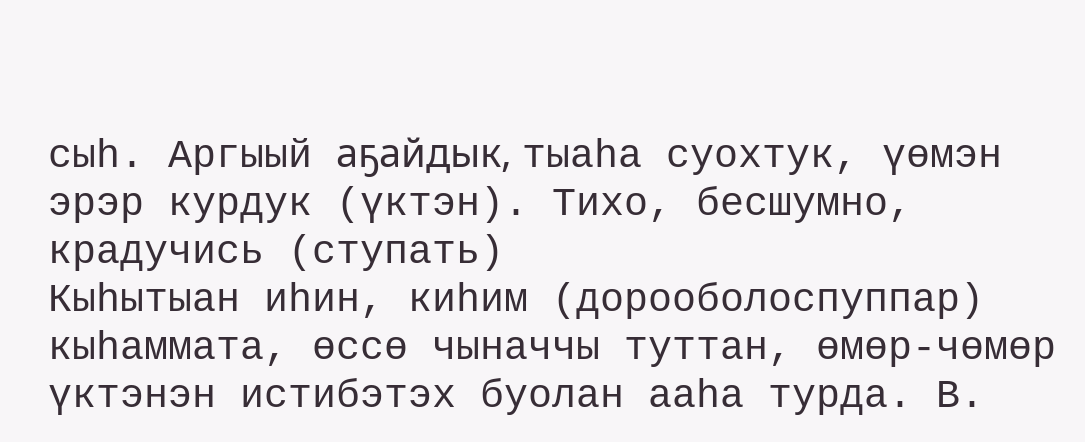сыһ. Аргыый аҕайдык, тыаһа суохтук, үөмэн эрэр курдук (үктэн). Тихо, бесшумно, крадучись (ступать)
Кыһытыан иһин, киһим (дорооболоспуппар) кыһаммата, өссө чыначчы туттан, өмөр-чөмөр үктэнэн истибэтэх буолан ааһа турда. В.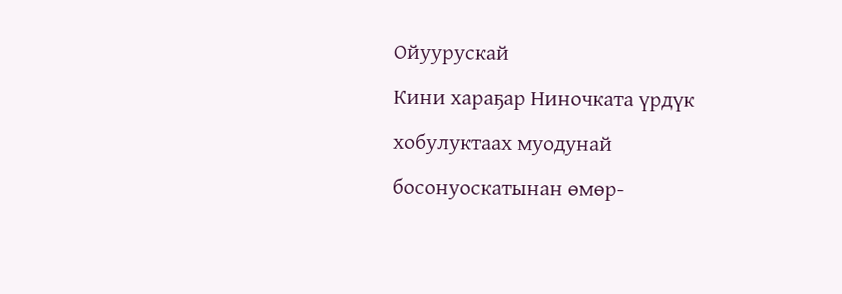Ойуурускай
Кини хараҕар Ниночката үрдүк хобулуктаах муодунай босонуоскатынан өмөр-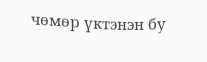чөмөр үктэнэн бу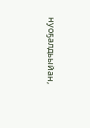нуоҕалдьыйан,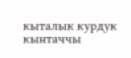кыталык курдук кынтаччы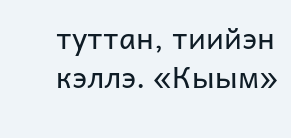туттан, тиийэн кэллэ. «Кыым»